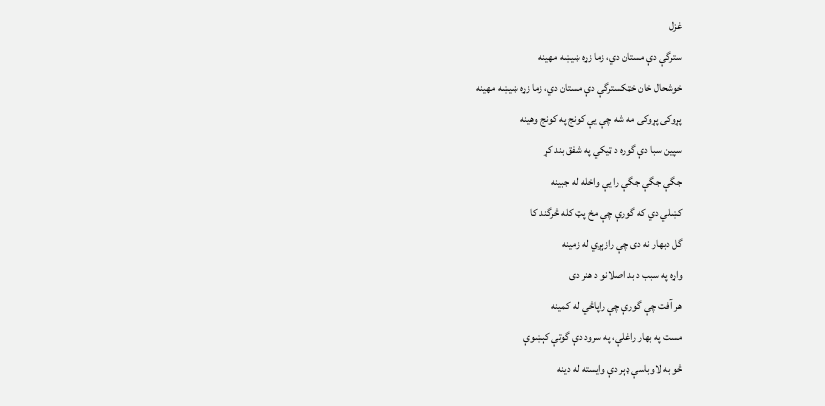غزل
سترگې دې مستان دي، زما زړه ښيښه مهينه
خوشحال خان خټکسترگې دې مستان دي، زما زړه ښيښه مهينه
پړوکی پړوکی مه شه چې يې کونج په کونج وهينه
سپين سبا دې گوره د ټيکي په شفق بند کړ
جگې جگې جگې را يې واخله له جبينه
کښلي دي که گورې چې مخ پټ کله څرگند کا
گل دبهار نه دی چې رازېږي له زمينه
واړه په سبب د بد اصلانو د هنر دی
هر آفت چې گورې چې راپاڅي له کمينه
مست په بهار راغلې، په سرود دې گوتې کېښوې
څو به لاوباسې ډېر دې وايسته له دينه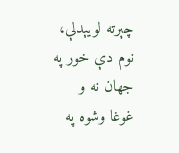چېرته لويېدلې، نوم دې خور په جهان نه و
غوغا وشوه په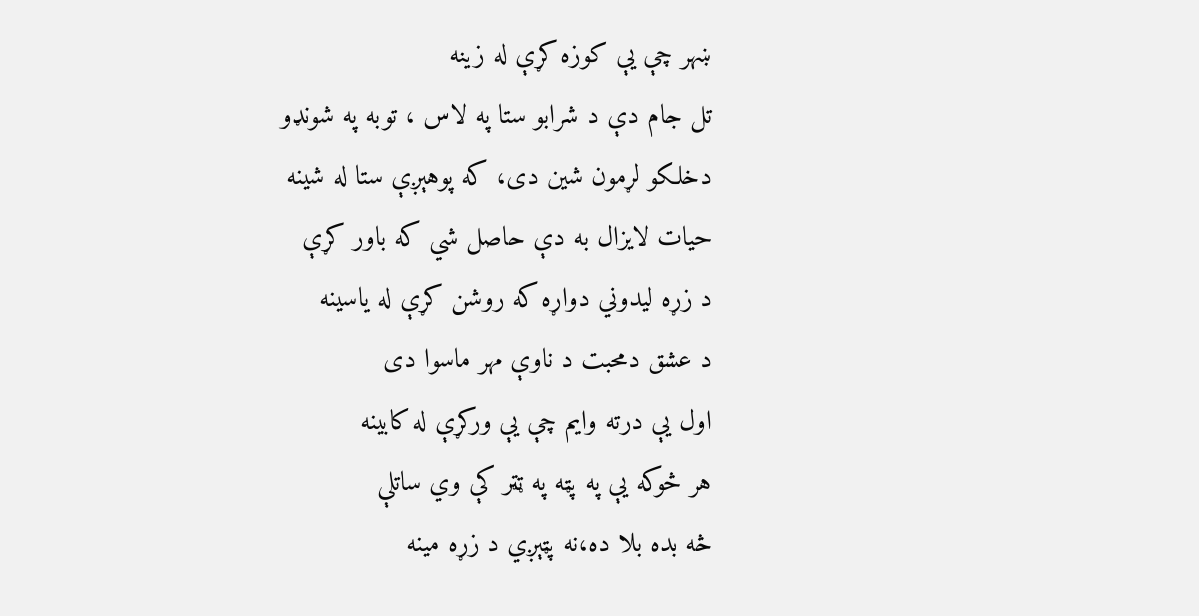ښهر چې يې کوزه کړې له زينه
تل جام دې د شرابو ستا په لاس ، توبه په شونډو
دخلکو لړمون شين دی، که پوهېږې ستا له شينه
حيات لايزال به دې حاصل شي که باور کړې
د زړه ليدوني دواړه که روشن کړې له ياسينه
د عشق دمحبت د ناوې مهر ماسوا دی
اول يې درته وايم چې يې ورکړې له کابينه
هر څوکه يې په پټه په ټټر کې وي ساتلې
څه بده بلا ده،نه پټېږي د زړه مينه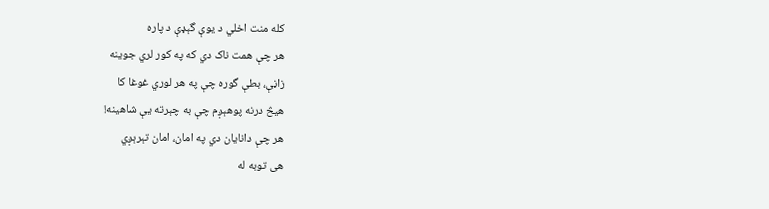کله منت اخلي د يوې گېډې د پاره
هر چې همت ناک دي که په کور لري جوينه
زاڼې، بطې گوره چې په هر لوري غوغا کا
هيڅ درنه پوهېږم چې به چېرته يې شاهينه!
هر چې دانايان دي په امان، امان تېرېږي
هی توبه له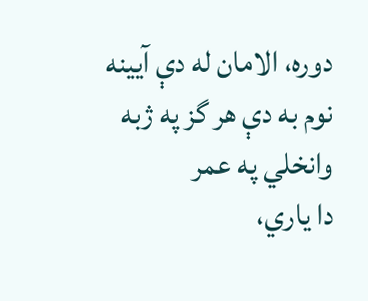دوره، الامان له دې آيينه
نوم به دې هر گز په ژبه وانخلي په عمر
دا ياري،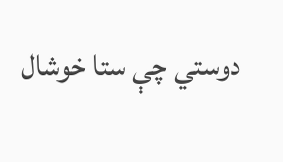دوستي چې ستا خوشال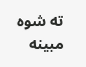ته شوه مبينه